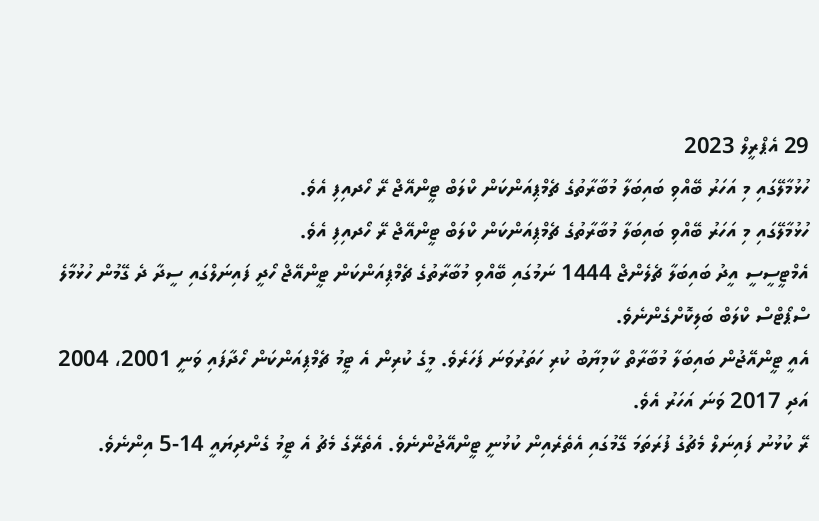29 އެޕްރީލް 2023
ހުޅުމާލޭގައި މި އަހަރު ބޭއްވި ބައިބަލާ މުބާރާތުގެ ޗެމްޕިއަންކަން ކްލަބް ޓީންއޭޖް ރޭ ހޯދއިފި އެވެ.
ހުޅުމާލޭގައި މި އަހަރު ބޭއްވި ބައިބަލާ މުބާރާތުގެ ޗެމްޕިއަންކަން ކްލަބް ޓީންއޭޖް ރޭ ހޯދއިފި އެވެ.
އެމްޓީސީސީ އީދު ބައިބަލާ ޗެލެންޖް 1444 ނަމުގައި ބޭއްވި މުބާރާތުގެ ޗެމްޕިއަންކަން ޓީންއޭޖް ހޯދީ ފައިނަލްގައި ސީދާ ދެ ގޭމުން ހުޅުމާލެ ސްޕޯޓްސް ކްލަބް ބަލިކޮށްގެންނެވެ.
އެއީ ޓީންއޭޖުން ބައިބަލާ މުބާރާތް ކާމިޔާބު ކުރި ހަތަރުވަނަ ފަހަރެވެ. މީގެ ކުރިން އެ ޓީމު ޗެމްޕިއަންކަން ހޯދާފައި ވަނީ 2001، 2004 އަދި 2017 ވަނަ އަހަރު އެވެ.
ރޭ ކުޅުނު ފައިނަލް މެޗުގެ ފުރަތަމަ ގޭމުގައި އެތެރެއިން ކުޅުނީ ޓީންއޭޖުންނެވެ. އެތެރޭގެ މެޗު އެ ޓީމު ގެންދިޔައީ 14-5 އިންނެވެ.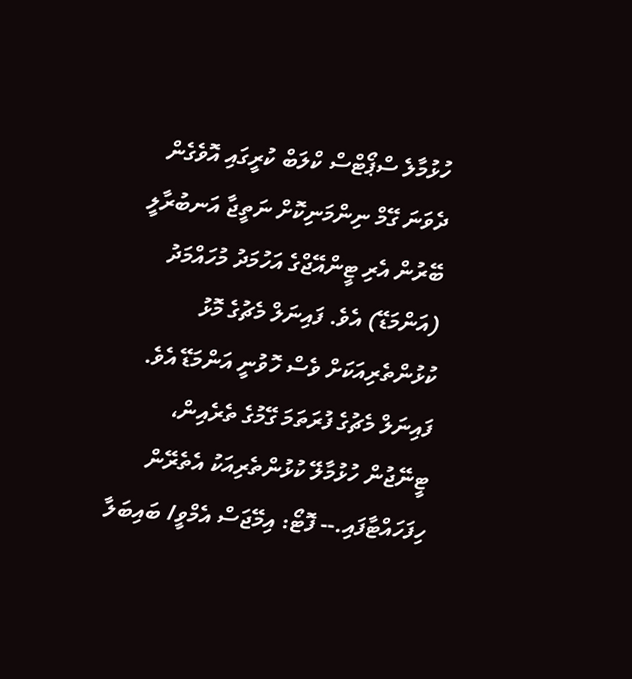ހުޅުމާލެ ސްޕޯޓްސް ކްލަބް ކުރީގައި އޮވެގެން ދެވަނަ ގޭމް ނިންމަނިކޮށް ނަތީޖާ އަނބުރާލީ ބޭރުން އެރި ޓީންއޭޖްގެ އަހުމަދު މުހައްމަދު (އަންމަޑޭ) އެވެ. ފައިނަލް މެޗުގެ މޮޅު ކުޅުންތެރިއަކަށް ވެސް ހޮވުނީ އަންމަޑޭ އެވެ.
ފައިނަލް މެޗުގެ ފުރަތަމަ ގޭމުގެ ތެރެއިން، ޓީނޭޖުން ހުޅުމާލޭ ކުޅުންތެރިއަކު އެތެރޭން ހިފަހައްޓާފައި.-- ފޮޓޯ: އިމޭޖަސް އެމްވީ/ ބައިބަލާ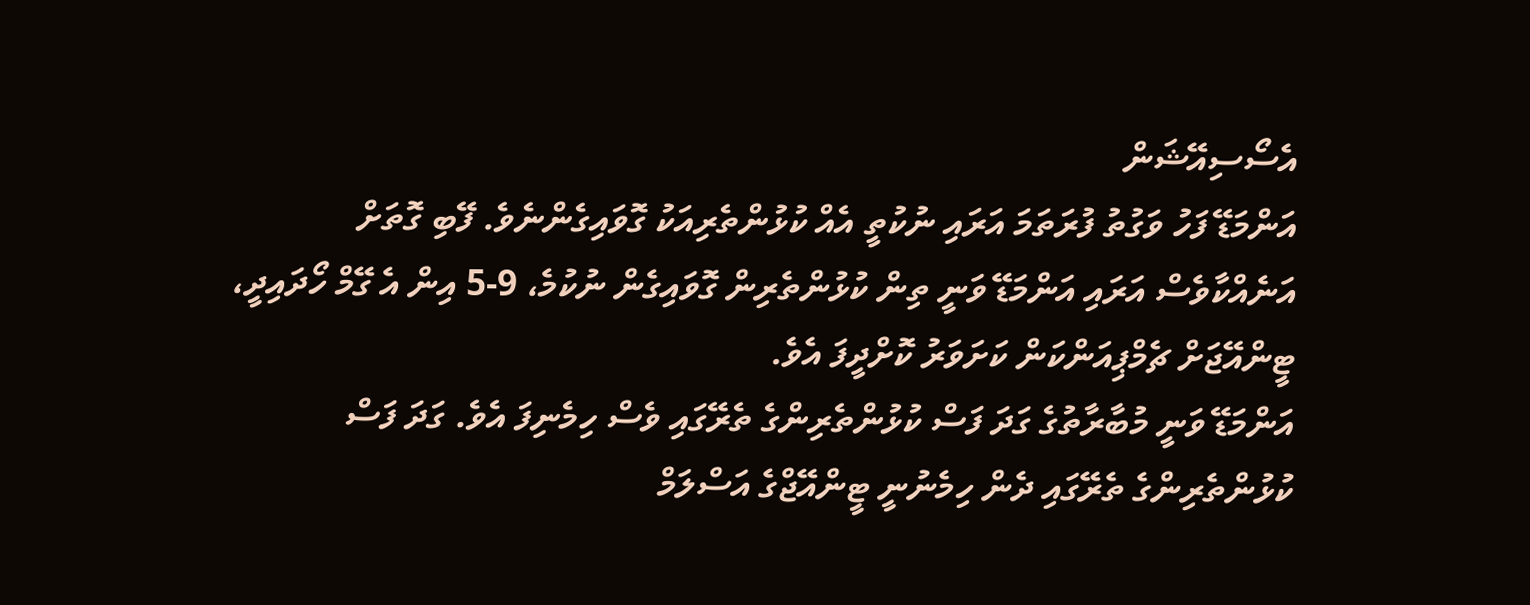އެސޯސިއޭޝަން
އަންމަޑޭ ފަހު ވަގުތު ފުރަތަމަ އަރައި ނުކުތީ އެއް ކުޅުންތެރިއަކު ގޮވައިގެންނެވެ. ފޭބި ގޮތަށް އަނެއްކާވެސް އަރައި އަންމަޑޭ ވަނީ ތިން ކުޅުންތެރިން ގޮވައިގެން ނުކުމެ، 9-5 އިން އެ ގޭމް ހޯދައިދީ، ޓީންއޭޖަށް ޗެމްޕިއަންކަން ކަށަވަރު ކޮށްދީފަ އެވެ.
އަންމަޑޭ ވަނީ މުބާރާތުގެ ގަދަ ފަސް ކުޅުންތެރިންގެ ތެރޭގައި ވެސް ހިމެނިފަ އެވެ. ގަދަ ފަސް ކުޅުންތެރިންގެ ތެރޭގައި ދެން ހިމެނުނީ ޓީންއޭޖްގެ އަސްލަމް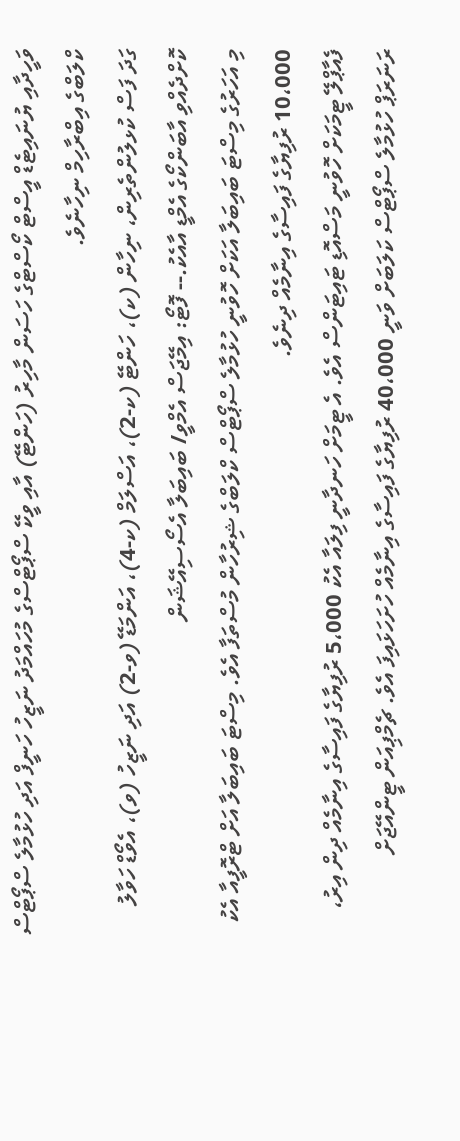ވަހީދާއި ޔުނައިޓެޑް އީސްޓް ކޯސްޓްގެ ހަސަން މާހިރު (ހަންޓޭ) އާއި ވީކޭ ސްޕޯޓްސްގެ މުހައްމަދު ނަޒީހު ހަނީފް އަދި ހުޅުމާލެ ސްޕޯޓްސް ކްލަބްގެ އިބްރާހިމް ނިހާނެވެ.
ގަދަ ފަސް ކުޅލުންތެރިން، ނިހާން (ކ)، ހަންޓޭ (ކ-2)، އަސްލަމް (ކ-4)، އަންމަޑޭ (ވ-2) އަދި ނަޒީހު (ވ)، އެވޯޑް ހަވާލު ކޮށްދެއްވި އާބަންކޯގެ އެމްޑީ އާއެކު.-- ފޮޓޯ: އިމޭޖަސް އެމްވީ/ ބައިބަލާ އެސޯސިއޭޝަން
މި އަހަރުގެ މިސްޓަ ބައިބަލާ އަކަށް ހޮވުނީ ހުޅުމާލެ ސްޕޯޓްސް ކްލަބްގެ ޝިރުހާން މުސްތަފާ އެވެ. މިސްޓަ ބައިބަލާ އަށް ޓްރޮފީއާ އެކު 10،000 ރުފިޔާގެ ފައިސާގެ އިނާމެއް ދިނެވެ.
ފެއާޕްލޭ ޓީމަކަށް ހޮވުނީ މަސްއޮޑި ޓައިޓަންސް އެވެ. އެ ޓީމަށް ހަނދާނީ ފިލައާ އެކު 5،000 ރުފިޔާގެ ފައިސާގެ އިނާމެއް ދިން އިރު، ރަނަރަޕް ހުޅުމާލެ ސްޕޯޓްސް ކަލަބަށް ވަނީ 40،000 ރުފިޔާގެ ފައިސާގެ އިނާމެއް ހުށަހަޅައިފަ އެވެ. ޗެމްޕިއަން ޓީންއޭޖަށް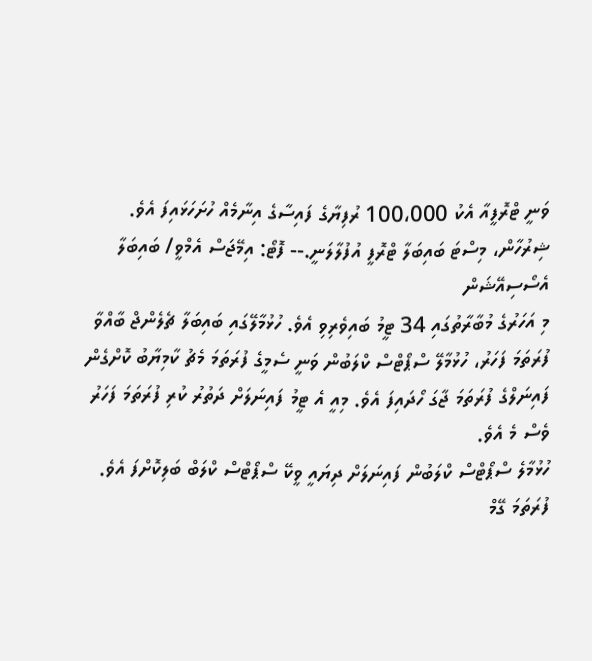ވަނީ ޓްރޮފީއާ އެކު 100،000 ރުފިޔާގެ ފައިސާގެ އިނާމެއް ހުށަހަޅައިފަ އެވެ.
ޝިރުހާން، މިސްޓަ ބައިބަލާ ޓްރޮފީ އުފުލާލަނީ.-- ފޮޓޯ: އިމޭޖަސް އެމްވީ/ ބައިބަލާ އެސޯސިއޭޝަން
މި އަހަރުގެ މުބާރާތުގައި 34 ޓީމު ބައިވެރިވި އެވެ. ހުޅުމާލޭގައި ބައިބަލާ ޗެލެންޖް ބާއްވާ ފުރަތަމަ ފަހަރު، ހުޅުމާލޭ ސްޕޯޓްސް ކްލަބުން ވަނީ ސެމީގެ ފުރަތަމަ މެޗު ކާމިޔާބު ކޮށްގެން ފައިނަލްގެ ފުރަތަމަ ޖާގަ ހޯދައިފަ އެވެ. މިއީ އެ ޓީމު ފައިނަލަށް ދަތުރު ކުރި ފުރަތަމަ ފަހަރު ވެސް މެ އެވެ.
ހުޅުމާލެ ސްޕޯޓްސް ކްލަބުން ފައިނަލަށް ދިޔައީ ވީކޭ ސްޕޯޓްސް ކްލަބް ބަލިކޮށްފަ އެވެ. ފުރަތަމަ ގޭމް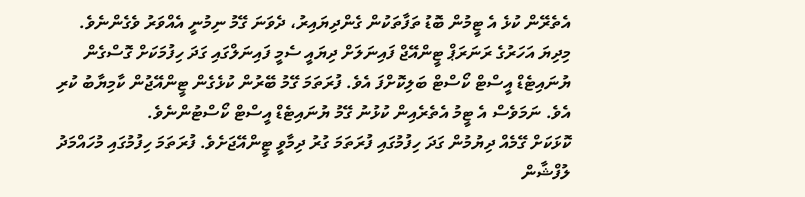އެތެރޭން ކުޅެ އެ ޓީމުން ބޮޑު ތަފާތަކުން ގެންދިޔައިރު، ދެވަނަ ގޭމު ނިމުނީ އެއްވަރު ވެގެންނެވެ.
މިދިޔަ އަހަރުގެ ރަނަރަޕް ޓީންއޭޖް ފައިނަލަށް ދިޔައީ ސެމީ ފައިނަލްގައި ގަދަ ހިފުމަކަށް ގޮސްގެން ޔުނައިޓެޑް އީސްޓް ކޯސްޓް ބަލިކޮށްފަ އެވެ. ފުރަތަމަ ގޭމު ބޭރުން ކުޅެގެން ޓީންއޭޖުން ކާމިޔާބު ކުރި އެވެ. ނަމަވެސް އެ ޓީމު އެތެރެއިން ކުޅުނު ގޭމު ޔުނައިޓެޑް އީސްޓް ކޯސްޓުންނެވެ.
ކޮޅަކަށް ގޭމެއް ދިޔުމުން ގަދަ ހިފުމުގައި ފުރަތަމަ ގުރު ދިމާވީ ޓީންއޭޖަށެވެ. ފުރަތަމަ ހިފުމުގައި މުހައްމަދު ލުފްޝާން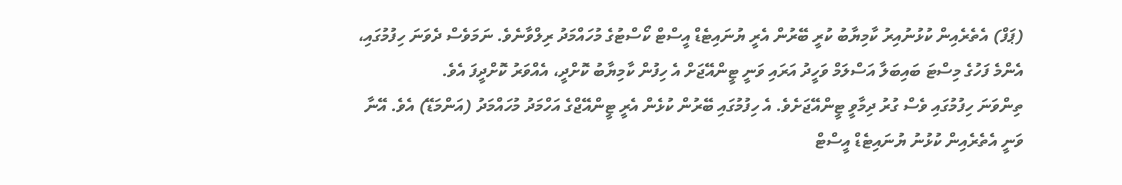(ޕަފް) އެތެރެއިން ކުޅުނުއިރު ކާމިޔާބު ކުރީ ބޭރުން އެރީ ޔުނައިޓެޑް އީސްޓް ކޯސްޓުގެ މުހައްމަދު ރިލްވާނެވެ. ނަމަވެސް ދެވަނަ ހިފުމުގައި، އެންމެ ފަހުގެ މިސްޓަ ބައިބަލާ އަސްލަމް ވަހީދު އަރައި ވަނީ ޓީންއޭޖަށް އެ ހިފުން ކާމިޔާބު ކޮށްދީ، އެއްވަރު ކޮށްދީފަ އެވެ.
ތިންވަނަ ހިފުމުގައި ވެސް ގުރު ދިމާވީ ޓީންއޭޖަށެވެ. އެ ހިފުމުގައި ބޭރުން ކުޅެން އެރީ ޓީންއޭޖްގެ އަހްމަދު މުހައްމަދު (އަންމަޑޭ) އެވެ. އޭނާ ވަނީ އެތެރެއިން ކުޅުނު ޔުނައިޓެޑް އީސްޓް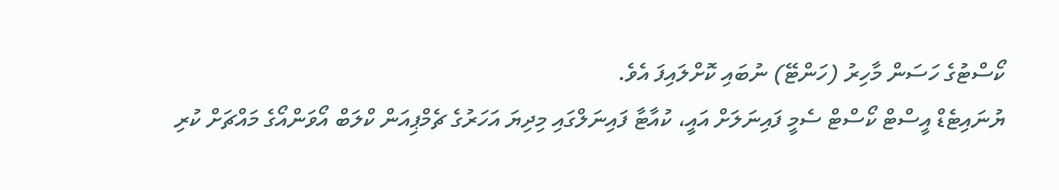ކޯސްޓުގެ ހަސަން މާހިރު (ހަންޓޭ) ނުބައި ކޮށްލައިފަ އެވެ.
ޔުނައިޓެޑް އީސްޓް ކޯސްޓް ސެމީ ފައިނަލަށް އައީ، ކުއާޓާ ފައިނަލްގައި މިދިޔަ އަހަރުގެ ޗެމްޕިއަން ކްލަބް އޯވަންއޯގެ މައްޗަށް ކުރި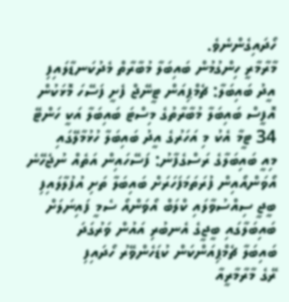ހޯދައިގެންނެވެ.
މާރާމާރީ ހިންގުމުން ބައިބަލާ މުބާރާތް މެދުކަނޑާލައިފި
އީދު ބައިބަލާ: ޗެމްޕިއަން ޓީނޭޖް ފެށީ ފަސޭހަ މޮޅަކުން
އޮފީސް ބައިބަލާ މުބާރާތުގެ މިސްޓަ ބައިބަލާ އަކީ ހަންޓޭ
34 ޓީމާ އެކު މި އަހަރުގެ އީދު ބައިބަލާ ހުޅުމާލޭގައި
މިއީ ބައިބަލާގެ ރަސްގެފާނު: ފަސޭހައިން އަތެއް ނުޖެހޭނެ
އޯވަންއޯއިން ފުރަތަމަފަހަރަށް ބައިބަލާ ތަށި އުފުލާލައިފި
ބީޖީ ސިއްސުވާލައި ކްލަބް އޯވަންއޯ ސެމީ ފައިނަލަށް
ބައިބަލާގައި ބީޖީގެ އެނބުރި އައުން ވަރުގަދަ
ބައިބަލާ ޗެމްޕިއަންކަން ކުޑަހެންވޭރު ހޯދައިފި
ރޭގެ މާރާމާރީއާ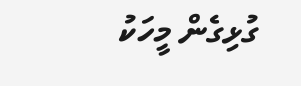ގުޅިގެން މީހަކު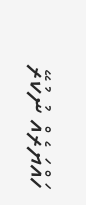ހައްޔަރެއް ނުކުރޭ